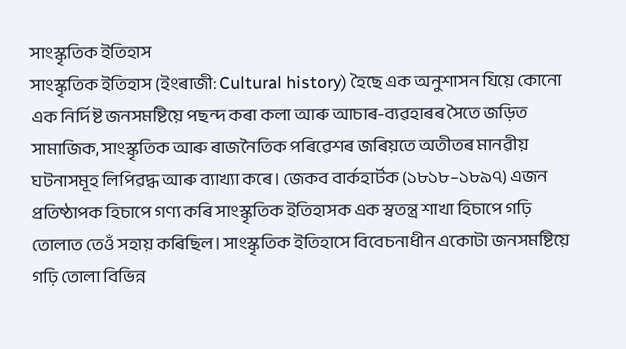সাংস্কৃতিক ইতিহাস
সাংস্কৃতিক ইতিহাস (ইংৰাজী: Cultural history) হৈছে এক অনুশাসন যিয়ে কোনো এক নিৰ্দিষ্ট জনসমষ্টিয়ে পছন্দ কৰা কলা আৰু আচাৰ-ব্যৱহাৰৰ সৈতে জড়িত সামাজিক, সাংস্কৃতিক আৰু ৰাজনৈতিক পৰিৱেশৰ জৰিয়তে অতীতৰ মানৱীয় ঘটনাসমূহ লিপিৱদ্ধ আৰু ব্যাখ্যা কৰে। জেকব বাৰ্কহাৰ্টক (১৮১৮–১৮৯৭) এজন প্ৰতিষ্ঠাপক হিচাপে গণ্য কৰি সাংস্কৃতিক ইতিহাসক এক স্বতন্ত্ৰ শাখা হিচাপে গঢ়ি তোলাত তেওঁ সহায় কৰিছিল। সাংস্কৃতিক ইতিহাসে বিবেচনাধীন একোটা জনসমষ্টিয়ে গঢ়ি তোলা বিভিন্ন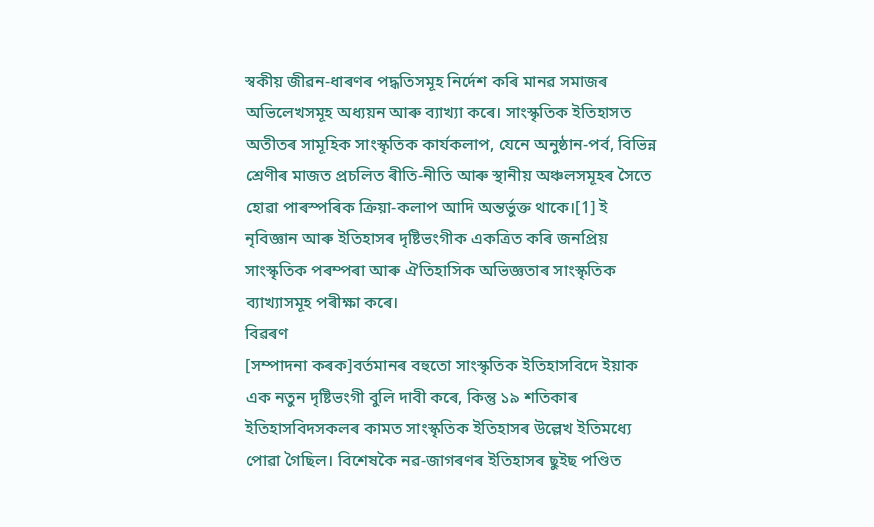স্বকীয় জীৱন-ধাৰণৰ পদ্ধতিসমূহ নিৰ্দেশ কৰি মানৱ সমাজৰ অভিলেখসমূহ অধ্যয়ন আৰু ব্যাখ্যা কৰে। সাংস্কৃতিক ইতিহাসত অতীতৰ সামূহিক সাংস্কৃতিক কাৰ্যকলাপ, যেনে অনুষ্ঠান-পৰ্ব, বিভিন্ন শ্ৰেণীৰ মাজত প্ৰচলিত ৰীতি-নীতি আৰু স্থানীয় অঞ্চলসমূহৰ সৈতে হোৱা পাৰস্পৰিক ক্ৰিয়া-কলাপ আদি অন্তৰ্ভুক্ত থাকে।[1] ই নৃবিজ্ঞান আৰু ইতিহাসৰ দৃষ্টিভংগীক একত্ৰিত কৰি জনপ্ৰিয় সাংস্কৃতিক পৰম্পৰা আৰু ঐতিহাসিক অভিজ্ঞতাৰ সাংস্কৃতিক ব্যাখ্যাসমূহ পৰীক্ষা কৰে।
বিৱৰণ
[সম্পাদনা কৰক]বৰ্তমানৰ বহুতো সাংস্কৃতিক ইতিহাসবিদে ইয়াক এক নতুন দৃষ্টিভংগী বুলি দাবী কৰে, কিন্তু ১৯ শতিকাৰ ইতিহাসবিদসকলৰ কামত সাংস্কৃতিক ইতিহাসৰ উল্লেখ ইতিমধ্যে পোৱা গৈছিল। বিশেষকৈ নৱ-জাগৰণৰ ইতিহাসৰ ছুইছ পণ্ডিত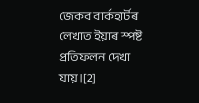জেকব বাৰ্কহাৰ্টৰ লেখাত ইয়াৰ স্পষ্ট প্ৰতিফলন দেখা যায়।[2]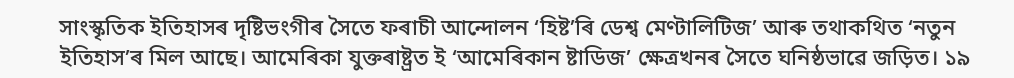সাংস্কৃতিক ইতিহাসৰ দৃষ্টিভংগীৰ সৈতে ফৰাচী আন্দোলন ‘হিষ্ট’ৰি ডেশ্ব মেণ্টালিটিজ’ আৰু তথাকথিত ‘নতুন ইতিহাস’ৰ মিল আছে। আমেৰিকা যুক্তৰাষ্ট্ৰত ই ‘আমেৰিকান ষ্টাডিজ’ ক্ষেত্ৰখনৰ সৈতে ঘনিষ্ঠভাৱে জড়িত। ১৯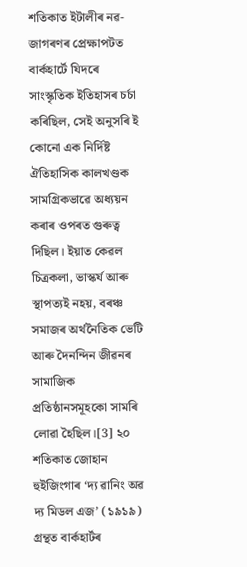শতিকাত ইটালীৰ নৱ-জাগৰণৰ প্ৰেক্ষাপটত বাৰ্কহাৰ্টে যিদৰে সাংস্কৃতিক ইতিহাসৰ চৰ্চা কৰিছিল, সেই অনুসৰি ই কোনো এক নিৰ্দিষ্ট ঐতিহাসিক কালখণ্ডক সামগ্ৰিকভাৱে অধ্যয়ন কৰাৰ ওপৰত গুৰুত্ব দিছিল। ইয়াত কেৱল চিত্ৰকলা, ভাস্কৰ্য আৰু স্থাপত্যই নহয়, বৰঞ্চ সমাজৰ অৰ্থনৈতিক ভেটি আৰু দৈনন্দিন জীৱনৰ সামাজিক প্ৰতিষ্ঠানসমূহকো সামৰি লোৱা হৈছিল।[3] ২০ শতিকাত জোহান হুইজিংগাৰ ‘দ্য ৱানিং অৱ দ্য মিডল এজ’ (১৯১৯) গ্ৰন্থত বাৰ্কহাৰ্টৰ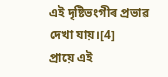এই দৃষ্টিভংগীৰ প্ৰভাৱ দেখা যায়।[4]
প্ৰায়ে এই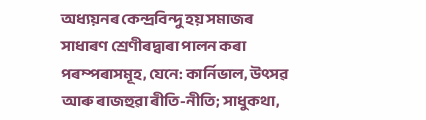অধ্যয়নৰ কেন্দ্ৰবিন্দু হয় সমাজৰ সাধাৰণ শ্ৰেণীৰদ্বাৰা পালন কৰা পৰম্পৰাসমূহ, যেনে: কাৰ্নিভাল, উৎসৱ আৰু ৰাজহুৱা ৰীতি-নীতি; সাধুকথা,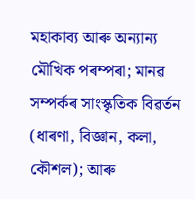মহাকাব্য আৰু অন্যান্য মৌখিক পৰম্পৰা; মানৱ সম্পৰ্কৰ সাংস্কৃতিক বিৱৰ্তন (ধাৰণা, বিজ্ঞান, কলা, কৌশল); আৰু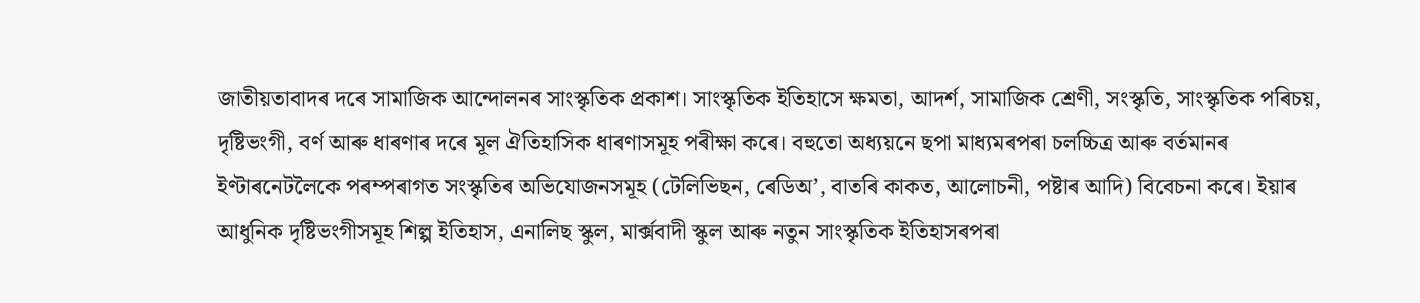জাতীয়তাবাদৰ দৰে সামাজিক আন্দোলনৰ সাংস্কৃতিক প্ৰকাশ। সাংস্কৃতিক ইতিহাসে ক্ষমতা, আদৰ্শ, সামাজিক শ্ৰেণী, সংস্কৃতি, সাংস্কৃতিক পৰিচয়, দৃষ্টিভংগী, বৰ্ণ আৰু ধাৰণাৰ দৰে মূল ঐতিহাসিক ধাৰণাসমূহ পৰীক্ষা কৰে। বহুতো অধ্যয়নে ছপা মাধ্যমৰপৰা চলচ্চিত্ৰ আৰু বৰ্তমানৰ ইণ্টাৰনেটলৈকে পৰম্পৰাগত সংস্কৃতিৰ অভিযোজনসমূহ (টেলিভিছন, ৰেডিঅ’, বাতৰি কাকত, আলোচনী, পষ্টাৰ আদি) বিবেচনা কৰে। ইয়াৰ আধুনিক দৃষ্টিভংগীসমূহ শিল্প ইতিহাস, এনালিছ স্কুল, মাৰ্ক্সবাদী স্কুল আৰু নতুন সাংস্কৃতিক ইতিহাসৰপৰা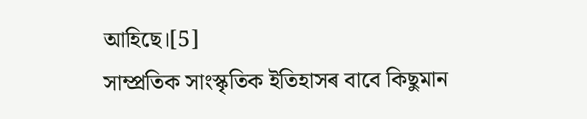আহিছে।[5]
সাম্প্ৰতিক সাংস্কৃতিক ইতিহাসৰ বাবে কিছুমান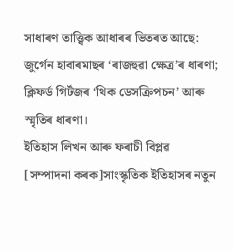সাধাৰণ তাত্ত্বিক আধাৰৰ ভিতৰত আছে: জুৰ্গেন হাবাৰমাছৰ ‘ৰাজহুৱা ক্ষেত্ৰ’ৰ ধাৰণা; ক্লিফৰ্ড গিৰ্টজৰ ‘থিক ডেসক্ৰিপচন’ আৰু স্মৃতিৰ ধাৰণা।
ইতিহাস লিখন আৰু ফৰাচী বিপ্লৱ
[সম্পাদনা কৰক]সাংস্কৃতিক ইতিহাসৰ নতুন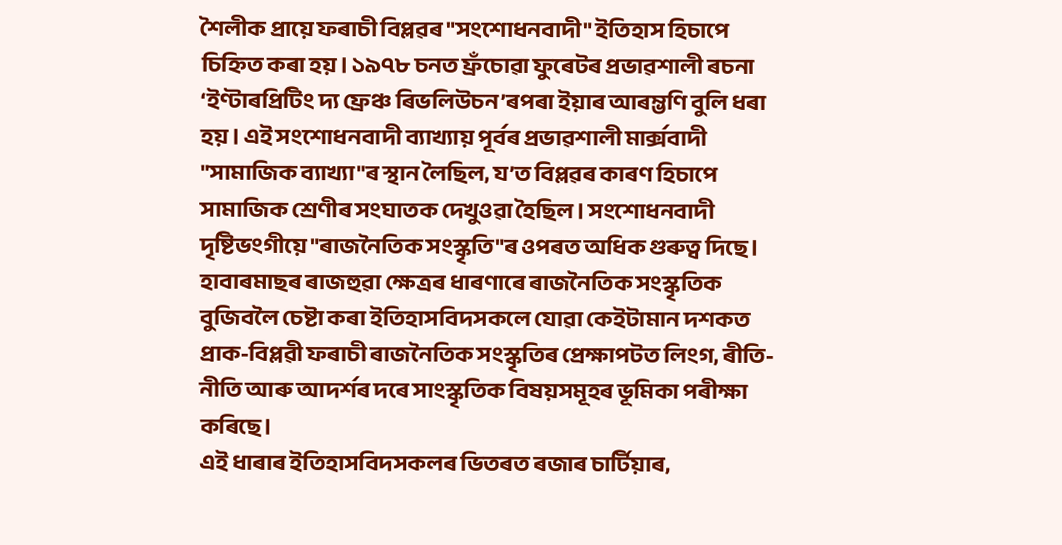শৈলীক প্ৰায়ে ফৰাচী বিপ্লৱৰ "সংশোধনবাদী" ইতিহাস হিচাপে চিহ্নিত কৰা হয়। ১৯৭৮ চনত ফ্ৰঁচোৱা ফুৰেটৰ প্ৰভাৱশালী ৰচনা ‘ইণ্টাৰপ্ৰিটিং দ্য ফ্ৰেঞ্চ ৰিভলিউচন’ৰপৰা ইয়াৰ আৰম্ভণি বুলি ধৰা হয়। এই সংশোধনবাদী ব্যাখ্যায় পূৰ্বৰ প্ৰভাৱশালী মাৰ্ক্সবাদী "সামাজিক ব্যাখ্যা"ৰ স্থান লৈছিল, য’ত বিপ্লৱৰ কাৰণ হিচাপে সামাজিক শ্ৰেণীৰ সংঘাতক দেখুওৱা হৈছিল। সংশোধনবাদী দৃষ্টিভংগীয়ে "ৰাজনৈতিক সংস্কৃতি"ৰ ওপৰত অধিক গুৰুত্ব দিছে। হাবাৰমাছৰ ৰাজহুৱা ক্ষেত্ৰৰ ধাৰণাৰে ৰাজনৈতিক সংস্কৃতিক বুজিবলৈ চেষ্টা কৰা ইতিহাসবিদসকলে যোৱা কেইটামান দশকত প্ৰাক-বিপ্লৱী ফৰাচী ৰাজনৈতিক সংস্কৃতিৰ প্ৰেক্ষাপটত লিংগ, ৰীতি-নীতি আৰু আদৰ্শৰ দৰে সাংস্কৃতিক বিষয়সমূহৰ ভূমিকা পৰীক্ষা কৰিছে।
এই ধাৰাৰ ইতিহাসবিদসকলৰ ভিতৰত ৰজাৰ চাৰ্টিয়াৰ,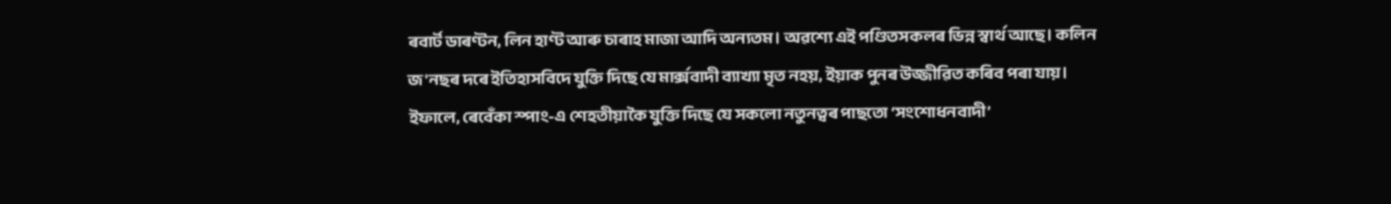ৰবাৰ্ট ডাৰণ্টন, লিন হাণ্ট আৰু চাৰাহ মাজা আদি অন্যতম। অৱশ্যে এই পণ্ডিতসকলৰ ভিন্ন স্বাৰ্থ আছে। কলিন জ'নছৰ দৰে ইতিহাসবিদে যুক্তি দিছে যে মাৰ্ক্সবাদী ব্যাখ্যা মৃত নহয়, ইয়াক পুনৰ উজ্জীৱিত কৰিব পৰা যায়। ইফালে, ৰেবেঁকা স্পাং-এ শেহতীয়াকৈ যুক্তি দিছে যে সকলো নতুনত্বৰ পাছতো ‘সংশোধনবাদী’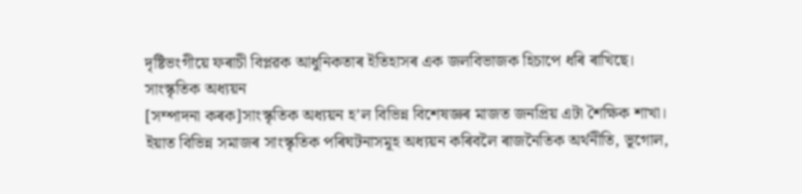দৃষ্টিভংগীয়ে ফৰাচী বিপ্লৱক আধুনিকতাৰ ইতিহাসৰ এক জলবিভাজক হিচাপে ধৰি ৰাখিছে।
সাংস্কৃতিক অধ্যয়ন
[সম্পাদনা কৰক]সাংস্কৃতিক অধ্যয়ন হ’ল বিভিন্ন বিশেষজ্ঞৰ মাজত জনপ্ৰিয় এটা শৈক্ষিক শাখা। ইয়াত বিভিন্ন সমাজৰ সাংস্কৃতিক পৰিঘটনাসমূহ অধ্যয়ন কৰিবলৈ ৰাজনৈতিক অৰ্থনীতি, ভূগোল,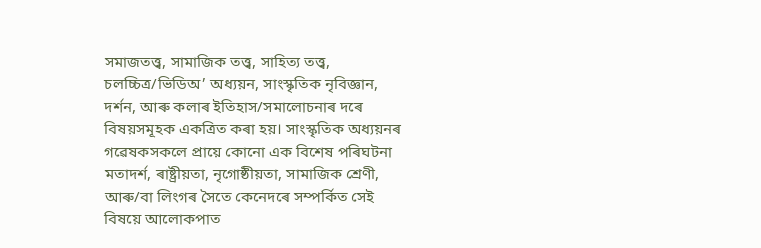সমাজতত্ত্ব, সামাজিক তত্ত্ব, সাহিত্য তত্ত্ব, চলচ্চিত্ৰ/ভিডিঅ’ অধ্যয়ন, সাংস্কৃতিক নৃবিজ্ঞান, দৰ্শন, আৰু কলাৰ ইতিহাস/সমালোচনাৰ দৰে বিষয়সমূহক একত্ৰিত কৰা হয়। সাংস্কৃতিক অধ্যয়নৰ গৱেষকসকলে প্ৰায়ে কোনো এক বিশেষ পৰিঘটনা মতাদৰ্শ, ৰাষ্ট্ৰীয়তা, নৃগোষ্ঠীয়তা, সামাজিক শ্ৰেণী, আৰু/বা লিংগৰ সৈতে কেনেদৰে সম্পৰ্কিত সেই বিষয়ে আলোকপাত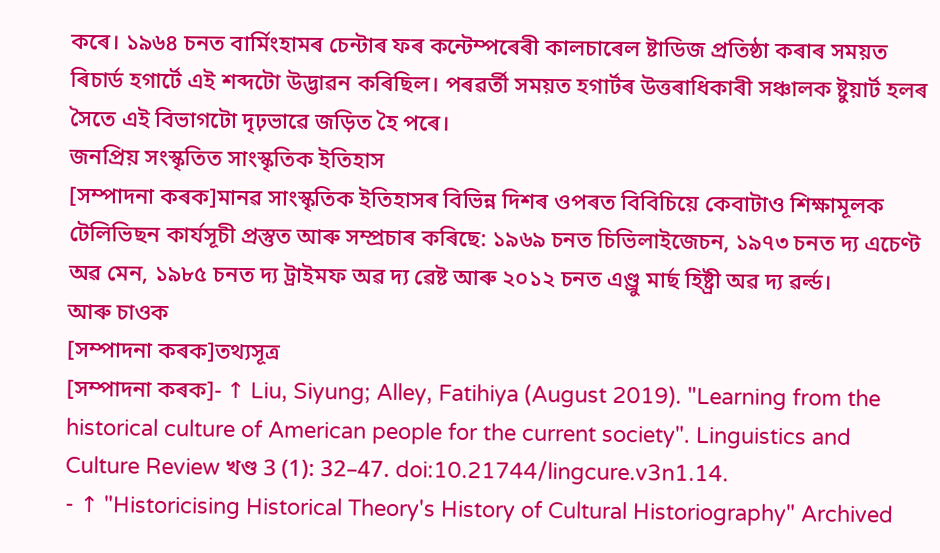কৰে। ১৯৬৪ চনত বাৰ্মিংহামৰ চেন্টাৰ ফৰ কন্টেম্পৰেৰী কালচাৰেল ষ্টাডিজ প্ৰতিষ্ঠা কৰাৰ সময়ত ৰিচাৰ্ড হগাৰ্টে এই শব্দটো উদ্ভাৱন কৰিছিল। পৰৱৰ্তী সময়ত হগাৰ্টৰ উত্তৰাধিকাৰী সঞ্চালক ষ্টুয়াৰ্ট হলৰ সৈতে এই বিভাগটো দৃঢ়ভাৱে জড়িত হৈ পৰে।
জনপ্ৰিয় সংস্কৃতিত সাংস্কৃতিক ইতিহাস
[সম্পাদনা কৰক]মানৱ সাংস্কৃতিক ইতিহাসৰ বিভিন্ন দিশৰ ওপৰত বিবিচিয়ে কেবাটাও শিক্ষামূলক টেলিভিছন কাৰ্যসূচী প্ৰস্তুত আৰু সম্প্ৰচাৰ কৰিছে: ১৯৬৯ চনত চিভিলাইজেচন, ১৯৭৩ চনত দ্য এচেণ্ট অৱ মেন, ১৯৮৫ চনত দ্য ট্ৰাইমফ অৱ দ্য ৱেষ্ট আৰু ২০১২ চনত এণ্ড্ৰু মাৰ্ছ হিষ্ট্ৰী অৱ দ্য ৱৰ্ল্ড।
আৰু চাওক
[সম্পাদনা কৰক]তথ্যসূত্ৰ
[সম্পাদনা কৰক]- ↑ Liu, Siyung; Alley, Fatihiya (August 2019). "Learning from the historical culture of American people for the current society". Linguistics and Culture Review খণ্ড 3 (1): 32–47. doi:10.21744/lingcure.v3n1.14.
- ↑ "Historicising Historical Theory's History of Cultural Historiography" Archived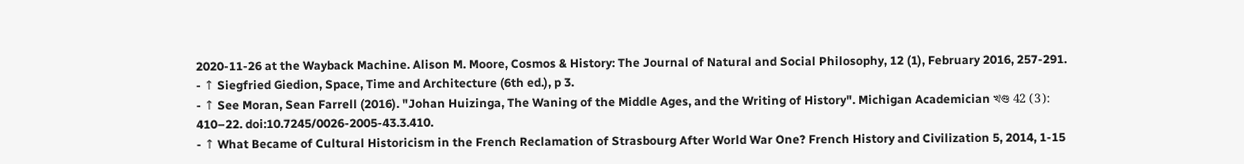2020-11-26 at the Wayback Machine. Alison M. Moore, Cosmos & History: The Journal of Natural and Social Philosophy, 12 (1), February 2016, 257-291.
- ↑ Siegfried Giedion, Space, Time and Architecture (6th ed.), p 3.
- ↑ See Moran, Sean Farrell (2016). "Johan Huizinga, The Waning of the Middle Ages, and the Writing of History". Michigan Academician খণ্ড 42 (3): 410–22. doi:10.7245/0026-2005-43.3.410.
- ↑ What Became of Cultural Historicism in the French Reclamation of Strasbourg After World War One? French History and Civilization 5, 2014, 1-15